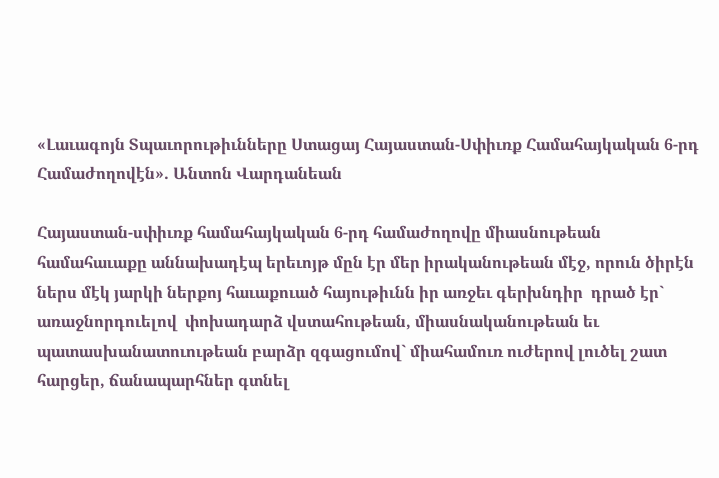«Լաւագոյն Տպաւորութիւնները Ստացայ Հայաստան-Սփիւռք Համահայկական 6-րդ Համաժողովէն». Անտոն Վարդանեան

Հայաստան-սփիւռք համահայկական 6-րդ համաժողովը միասնութեան համահաւաքը աննախադէպ երեւոյթ մըն էր մեր իրականութեան մէջ, որուն ծիրէն ներս մէկ յարկի ներքոյ հաւաքուած հայութիւնն իր առջեւ գերխնդիր  դրած էր` առաջնորդուելով  փոխադարձ վստահութեան, միասնականութեան եւ պատասխանատուութեան բարձր զգացումով` միահամուռ ուժերով լուծել շատ հարցեր, ճանապարհներ գտնել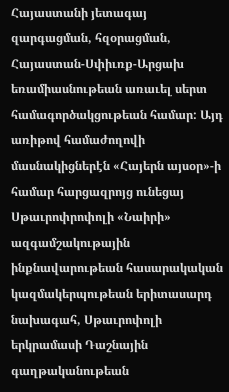Հայաստանի յետագայ զարգացման, հզօրացման, Հայաստան-Սփիւռք-Արցախ եռամիասնութեան առաւել սերտ համագործակցութեան համար: Այդ առիթով համաժողովի մասնակիցներէն «Հայերն այսօր»-ի համար հարցազրոյց ունեցայ Սթաւրոփրոփոլի «Նաիրի» ազգամշակութային ինքնավարութեան հասարակական կազմակերպութեան երիտասարդ նախագահ, Սթաւրոփոլի երկրամասի Դաշնային գաղթականութեան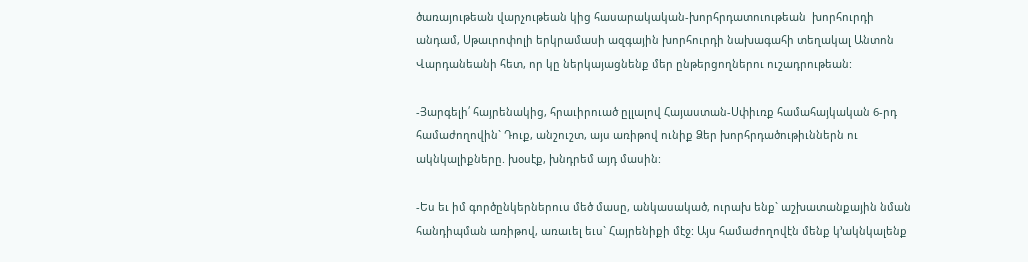ծառայութեան վարչութեան կից հասարակական-խորհրդատուութեան  խորհուրդի անդամ, Սթաւրոփոլի երկրամասի ազգային խորհուրդի նախագահի տեղակալ Անտոն Վարդանեանի հետ, որ կը ներկայացնենք մեր ընթերցողներու ուշադրութեան:

-Յարգելի՛ հայրենակից, հրաւիրուած ըլլալով Հայաստան-Սփիւռք համահայկական 6-րդ համաժողովին` Դուք, անշուշտ, այս առիթով ունիք Ձեր խորհրդածութիւններն ու ակնկալիքները. խօսէք, խնդրեմ այդ մասին:

-Ես եւ իմ գործընկերներուս մեծ մասը, անկասակած, ուրախ ենք` աշխատանքային նման հանդիպման առիթով, առաւել եւս` Հայրենիքի մէջ: Այս համաժողովէն մենք կ’ակնկալենք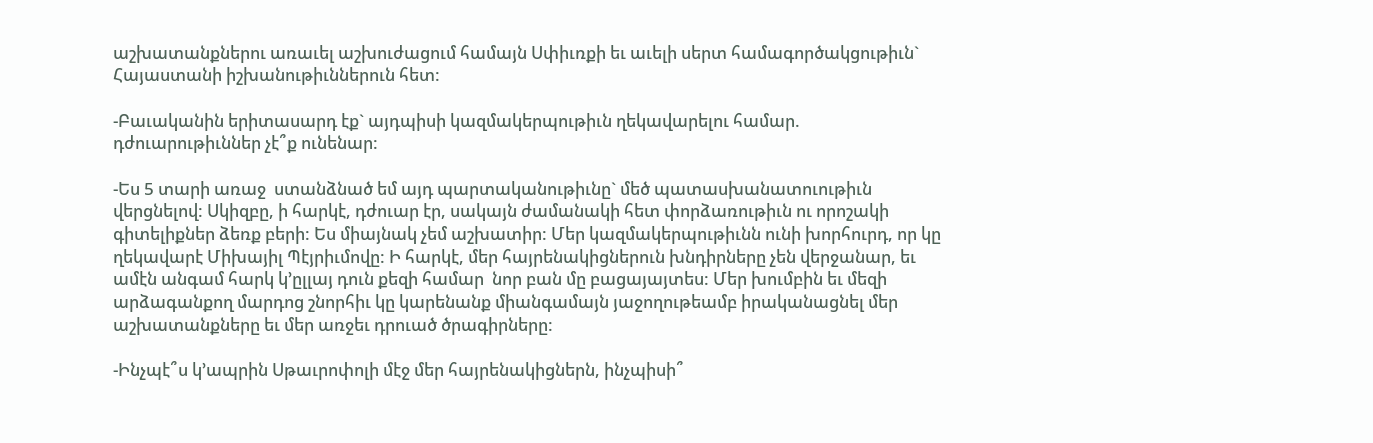աշխատանքներու առաւել աշխուժացում համայն Սփիւռքի եւ աւելի սերտ համագործակցութիւն` Հայաստանի իշխանութիւններուն հետ:

-Բաւականին երիտասարդ էք` այդպիսի կազմակերպութիւն ղեկավարելու համար. դժուարութիւններ չէ՞ք ունենար:

-Ես 5 տարի առաջ  ստանձնած եմ այդ պարտականութիւնը` մեծ պատասխանատուութիւն վերցնելով: Սկիզբը, ի հարկէ, դժուար էր, սակայն ժամանակի հետ փորձառութիւն ու որոշակի գիտելիքներ ձեռք բերի: Ես միայնակ չեմ աշխատիր: Մեր կազմակերպութիւնն ունի խորհուրդ, որ կը ղեկավարէ Միխայիլ Պէյրիւմովը: Ի հարկէ, մեր հայրենակիցներուն խնդիրները չեն վերջանար, եւ ամէն անգամ հարկ կ’ըլլայ դուն քեզի համար  նոր բան մը բացայայտես: Մեր խումբին եւ մեզի արձագանքող մարդոց շնորհիւ կը կարենանք միանգամայն յաջողութեամբ իրականացնել մեր աշխատանքները եւ մեր առջեւ դրուած ծրագիրները:

-Ինչպէ՞ս կ’ապրին Սթաւրոփոլի մէջ մեր հայրենակիցներն, ինչպիսի՞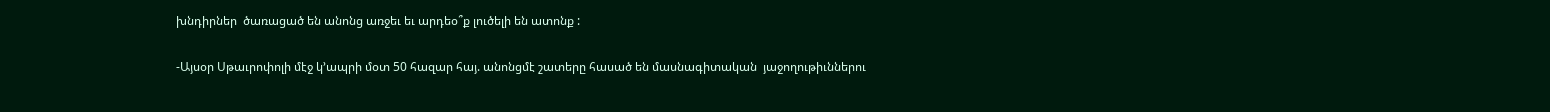խնդիրներ  ծառացած են անոնց առջեւ եւ արդեօ՞ք լուծելի են ատոնք :

-Այսօր Սթաւրոփոլի մէջ կ’ապրի մօտ 50 հազար հայ. անոնցմէ շատերը հասած են մասնագիտական  յաջողութիւններու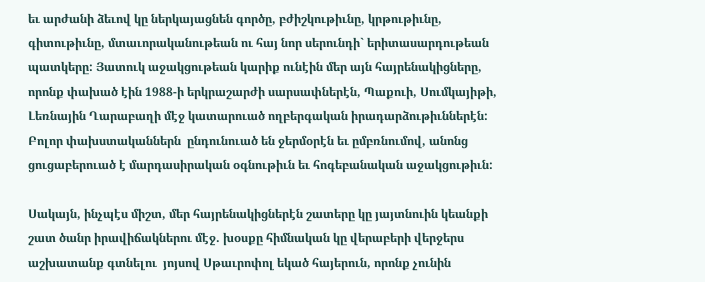եւ արժանի ձեւով կը ներկայացնեն գործը, բժիշկութիւնը, կրթութիւնը, գիտութիւնը, մտաւորականութեան ու հայ նոր սերունդի` երիտասարդութեան  պատկերը: Յատուկ աջակցութեան կարիք ունէին մեր այն հայրենակիցները, որոնք փախած էին 1988-ի երկրաշարժի սարսափներէն, Պաքուի, Սումկայիթի, Լեռնային Ղարաբաղի մէջ կատարուած ողբերգական իրադարձութիւններէն: Բոլոր փախստականներն  ընդունուած են ջերմօրէն եւ ըմբռնումով, անոնց ցուցաբերուած է մարդասիրական օգնութիւն եւ հոգեբանական աջակցութիւն:

Սակայն, ինչպէս միշտ, մեր հայրենակիցներէն շատերը կը յայտնուին կեանքի շատ ծանր իրավիճակներու մէջ. խօսքը հիմնական կը վերաբերի վերջերս աշխատանք գտնելու  յոյսով Սթաւրոփոլ եկած հայերուն, որոնք չունին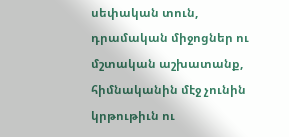սեփական տուն, դրամական միջոցներ ու մշտական աշխատանք, հիմնականին մէջ չունին  կրթութիւն ու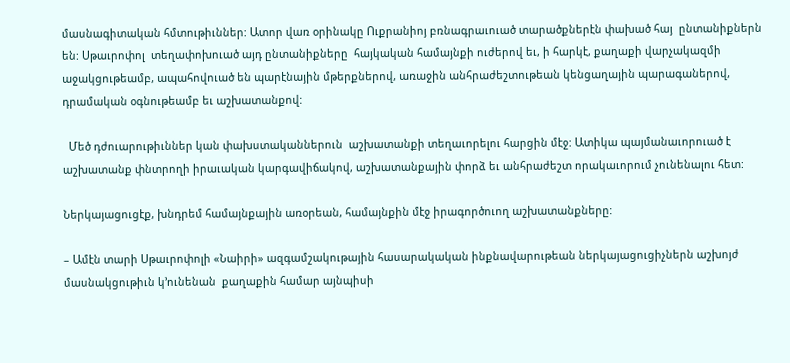մասնագիտական հմտութիւններ: Ատոր վառ օրինակը Ուքրանիոյ բռնագրաւուած տարածքներէն փախած հայ  ընտանիքներն են: Սթաւրոփոլ  տեղափոխուած այդ ընտանիքները  հայկական համայնքի ուժերով եւ, ի հարկէ, քաղաքի վարչակազմի աջակցութեամբ, ապահովուած են պարէնային մթերքներով, առաջին անհրաժեշտութեան կենցաղային պարագաներով, դրամական օգնութեամբ եւ աշխատանքով:

  Մեծ դժուարութիւններ կան փախստականներուն  աշխատանքի տեղաւորելու հարցին մէջ: Ատիկա պայմանաւորուած է աշխատանք փնտրողի իրաւական կարգավիճակով, աշխատանքային փորձ եւ անհրաժեշտ որակաւորում չունենալու հետ:

Ներկայացուցէք, խնդրեմ համայնքային առօրեան, համայնքին մէջ իրագործուող աշխատանքները:

– Ամէն տարի Սթաւրոփոլի «Նաիրի» ազգամշակութային հասարակական ինքնավարութեան ներկայացուցիչներն աշխոյժ մասնակցութիւն կ’ունենան  քաղաքին համար այնպիսի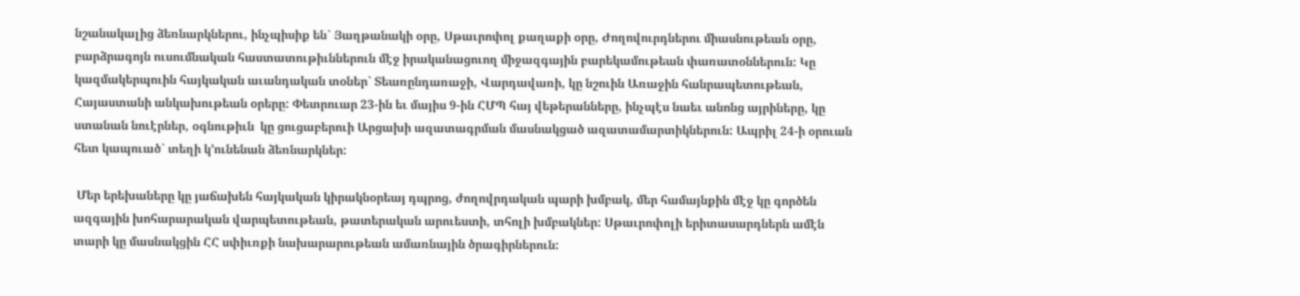նշանակալից ձեռնարկներու, ինչպիսիք են` Յաղթանակի օրը, Սթաւրոփոլ քաղաքի օրը, Ժողովուրդներու միասնութեան օրը, բարձրագոյն ուսումնական հաստատութիւններուն մէջ իրականացուող միջազգային բարեկամութեան փառատօններուն: Կը կազմակերպուին հայկական աւանդական տօներ` Տեառընդառաջի, Վարդավառի, կը նշուին Առաջին հանրապետութեան, Հայաստանի անկախութեան օրերը: Փետրուար 23-ին եւ մայիս 9-ին ՀՄՊ հայ վեթերանները, ինչպէս նաեւ անոնց այրիները, կը ստանան նուէրներ, օգնութիւն  կը ցուցաբերուի Արցախի ազատագրման մասնակցած ազատամարտիկներուն: Ապրիլ 24-ի օրուան հետ կապուած` տեղի կ’ունենան ձեռնարկներ:

 Մեր երեխաները կը յաճախեն հայկական կիրակնօրեայ դպրոց, ժողովրդական պարի խմբակ, մեր համայնքին մէջ կը գործեն ազգային խոհարարական վարպետութեան, թատերական արուեստի, տհոլի խմբակներ: Սթաւրոփոլի երիտասարդներն ամէն տարի կը մասնակցին ՀՀ սփիւռքի նախարարութեան ամառնային ծրագիրներուն: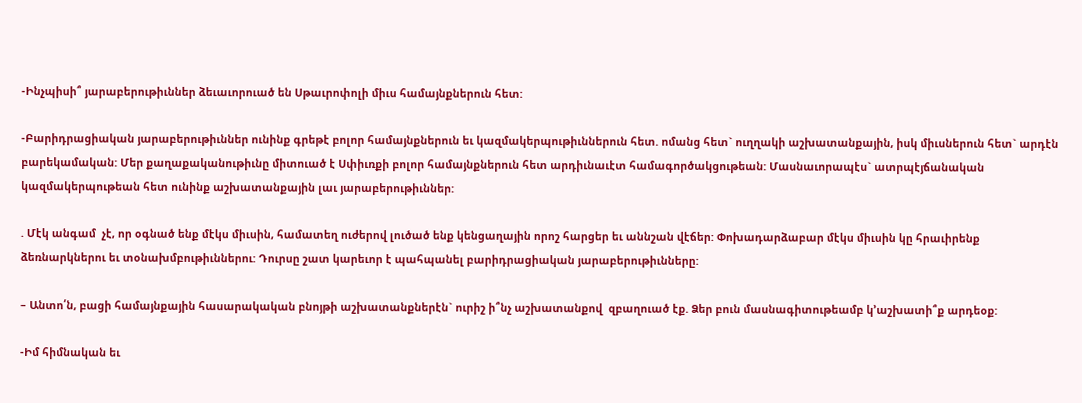-Ինչպիսի՞ յարաբերութիւններ ձեւաւորուած են Սթաւրոփոլի միւս համայնքներուն հետ:

-Բարիդրացիական յարաբերութիւններ ունինք գրեթէ բոլոր համայնքներուն եւ կազմակերպութիւններուն հետ. ոմանց հետ` ուղղակի աշխատանքային, իսկ միւսներուն հետ` արդէն բարեկամական: Մեր քաղաքականութիւնը միտուած է Սփիւռքի բոլոր համայնքներուն հետ արդիւնաւէտ համագործակցութեան: Մասնաւորապէս` ատրպէյճանական կազմակերպութեան հետ ունինք աշխատանքային լաւ յարաբերութիւններ:

. Մէկ անգամ  չէ, որ օգնած ենք մէկս միւսին, համատեղ ուժերով լուծած ենք կենցաղային որոշ հարցեր եւ աննշան վէճեր: Փոխադարձաբար մէկս միւսին կը հրաւիրենք ձեռնարկներու եւ տօնախմբութիւններու: Դուրսը շատ կարեւոր է պահպանել բարիդրացիական յարաբերութիւնները:

– Անտո՛ն, բացի համայնքային հասարակական բնոյթի աշխատանքներէն` ուրիշ ի՞նչ աշխատանքով  զբաղուած էք. Ձեր բուն մասնագիտութեամբ կ’աշխատի՞ք արդեօք:

-Իմ հիմնական եւ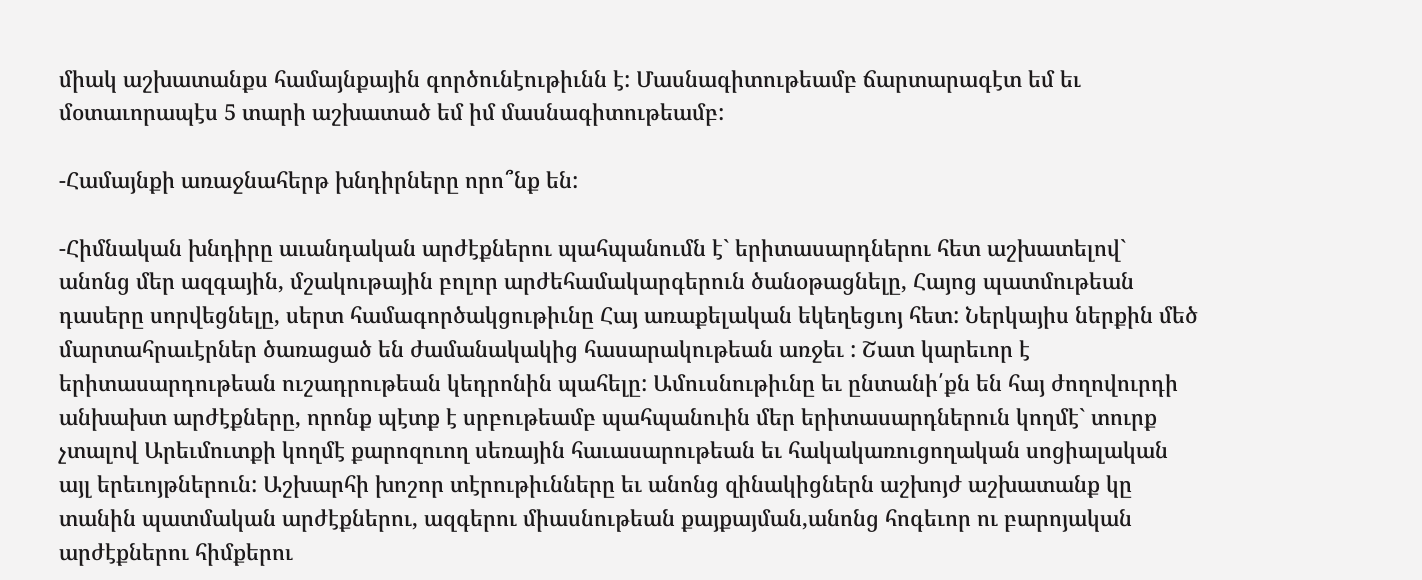միակ աշխատանքս համայնքային գործունէութիւնն է: Մասնագիտութեամբ ճարտարագէտ եմ եւ մօտաւորապէս 5 տարի աշխատած եմ իմ մասնագիտութեամբ:

-Համայնքի առաջնահերթ խնդիրները որո՞նք են:

-Հիմնական խնդիրը աւանդական արժէքներու պահպանումն է` երիտասարդներու հետ աշխատելով` անոնց մեր ազգային, մշակութային բոլոր արժեհամակարգերուն ծանօթացնելը, Հայոց պատմութեան դասերը սորվեցնելը, սերտ համագործակցութիւնը Հայ առաքելական եկեղեցւոյ հետ: Ներկայիս ներքին մեծ մարտահրաւէրներ ծառացած են ժամանակակից հասարակութեան առջեւ : Շատ կարեւոր է երիտասարդութեան ուշադրութեան կեդրոնին պահելը: Ամուսնութիւնը եւ ընտանի՛քն են հայ ժողովուրդի անխախտ արժէքները, որոնք պէտք է սրբութեամբ պահպանուին մեր երիտասարդներուն կողմէ` տուրք չտալով Արեւմուտքի կողմէ քարոզուող սեռային հաւասարութեան եւ հակակառուցողական սոցիալական այլ երեւոյթներուն: Աշխարհի խոշոր տէրութիւնները եւ անոնց զինակիցներն աշխոյժ աշխատանք կը տանին պատմական արժէքներու, ազգերու միասնութեան քայքայման,անոնց հոգեւոր ու բարոյական արժէքներու հիմքերու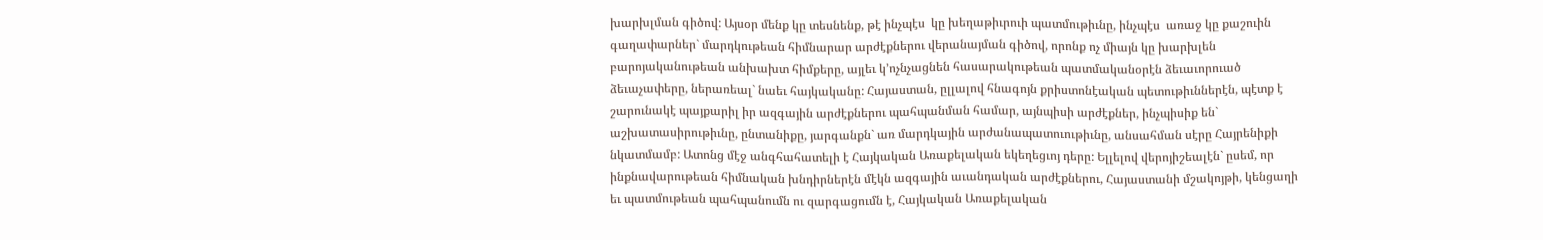խարխլման գիծով: Այսօր մենք կը տեսնենք, թէ ինչպէս  կը խեղաթիւրուի պատմութիւնը, ինչպէս  առաջ կը քաշուին գաղափարներ` մարդկութեան հիմնարար արժէքներու վերանայման գիծով, որոնք ոչ միայն կը խարխլեն բարոյականութեան անխախտ հիմքերը, այլեւ կ’ոչնչացնեն հասարակութեան պատմականօրէն ձեւաւորուած ձեւաչափերը, ներառեալ` նաեւ հայկականը: Հայաստան, ըլլալով հնագոյն քրիստոնէական պետութիւններէն, պէտք է շարունակէ պայքարիլ իր ազգային արժէքներու պահպանման համար, այնպիսի արժէքներ, ինչպիսիք են` աշխատասիրութիւնը, ընտանիքը, յարգանքն` առ մարդկային արժանապատուութիւնը, անսահման սէրը Հայրենիքի նկատմամբ: Ատոնց մէջ անգհահատելի է Հայկական Առաքելական եկեղեցւոյ դերը: Ելլելով վերոյիշեալէն` ըսեմ, որ ինքնավարութեան հիմնական խնդիրներէն մէկն ազգային աւանդական արժէքներու, Հայաստանի մշակոյթի, կենցաղի եւ պատմութեան պահպանումն ու զարգացումն է, Հայկական Առաքելական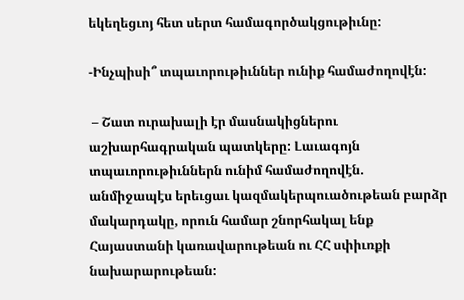եկեղեցւոյ հետ սերտ համագործակցութիւնը:

-Ինչպիսի՞ տպաւորութիւններ ունիք համաժողովէն:

 – Շատ ուրախալի էր մասնակիցներու աշխարհագրական պատկերը: Լաւագոյն տպաւորութիւններն ունիմ համաժողովէն. անմիջապէս երեւցաւ կազմակերպուածութեան բարձր մակարդակը, որուն համար շնորհակալ ենք Հայաստանի կառավարութեան ու ՀՀ սփիւռքի նախարարութեան: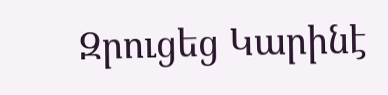Զրուցեց Կարինէ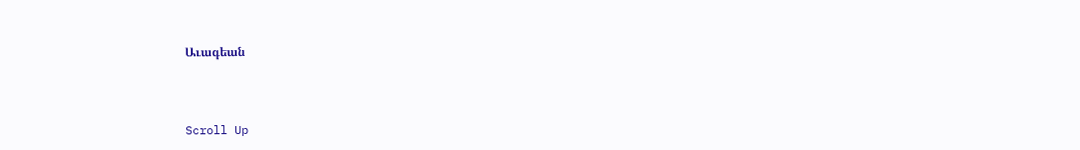Աւագեան



Scroll Up